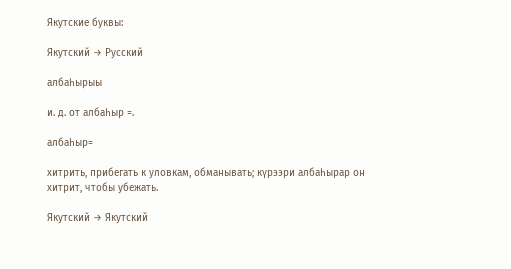Якутские буквы:

Якутский → Русский

албаһырыы

и. д. от албаһыр =.

албаһыр=

хитрить, прибегать к уловкам, обманывать; күрээри албаһырар он хитрит, чтобы убежать.

Якутский → Якутский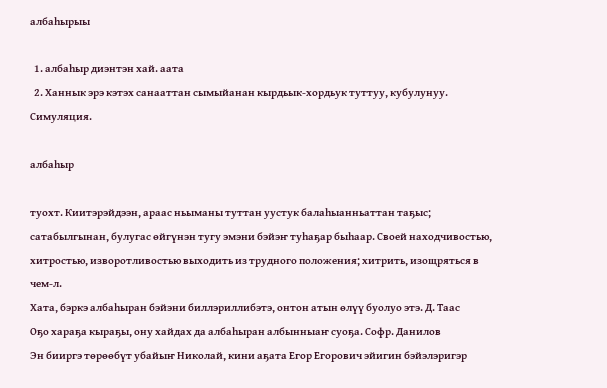албаһырыы

  1. албаһыр диэнтэн хай. аата
  2. Ханнык эрэ кэтэх санааттан сымыйанан кырдьык-хордьук туттуу, кубулунуу. Симуляция.

албаһыр

туохт. Киитэрэйдээн, араас ньыманы туттан уустук балаһыанньаттан таҕыс; сатабылгынан, булугас өйгүнэн тугу эмэни бэйэҥ туһаҕар быһаар. Своей находчивостью, хитростью, изворотливостью выходить из трудного положения; хитрить, изощряться в чем-л.
Хата, бэркэ албаһыран бэйэни биллэриллибэтэ, онтон атын өлүү буолуо этэ. Д. Таас
Оҕо хараҕа кыраҕы, ону хайдах да албаһыран албынныаҥ суоҕа. Софр. Данилов
Эн бииргэ төрөөбүт убайыҥ Николай, кини аҕата Егор Егорович эйигин бэйэлэригэр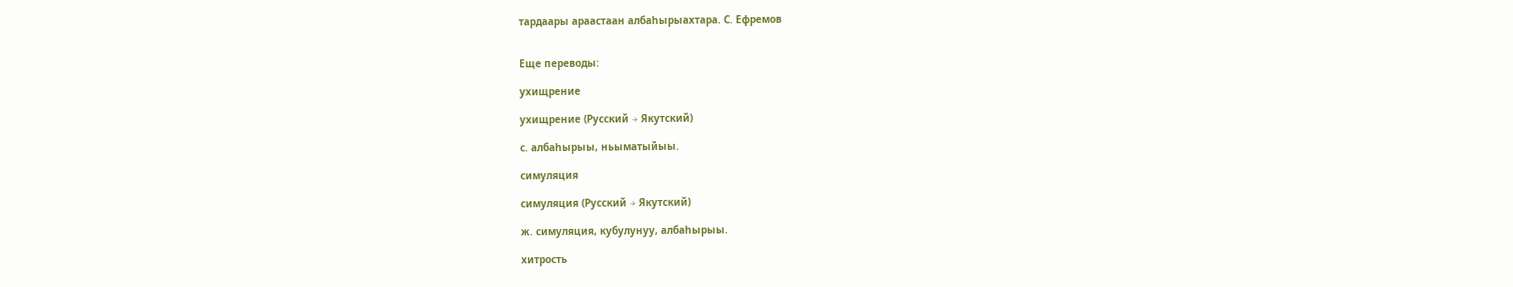тардаары араастаан албаһырыахтара. С. Ефремов


Еще переводы:

ухищрение

ухищрение (Русский → Якутский)

с. албаһырыы, ньыматыйыы.

симуляция

симуляция (Русский → Якутский)

ж. симуляция, кубулунуу, албаһырыы.

хитрость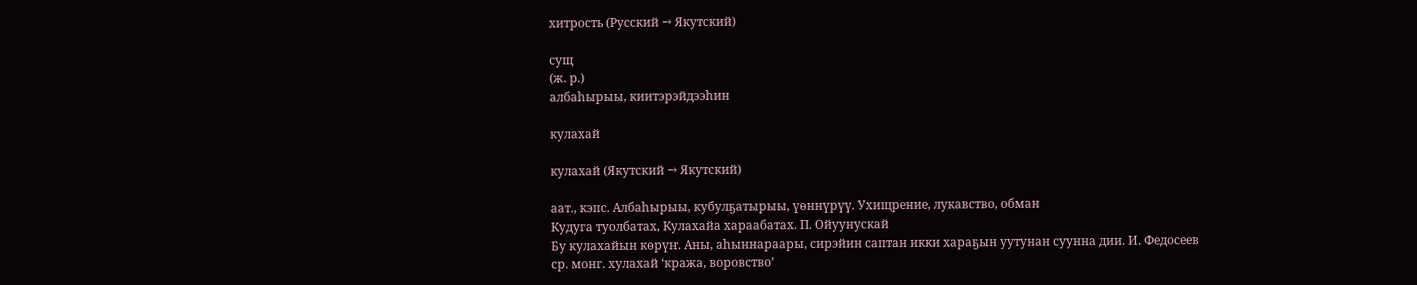хитрость (Русский → Якутский)

сущ
(ж. р.)
албаһырыы, киитэрэйдээһин

кулахай

кулахай (Якутский → Якутский)

аат., кэпс. Албаһырыы, кубулҕатырыы, үөннүрүү. Ухищрение, лукавство, обман
Кудуга туолбатах, Кулахайа хараабатах. П. Ойуунускай
Бу кулахайын көрүҥ. Аны, аһыннараары, сирэйин саптан икки хараҕын уутунан суунна дии. И. Федосеев
ср. монг. хулахай ‘кража, воровство’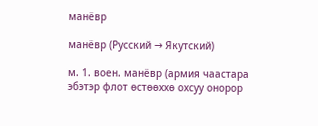манёвр

манёвр (Русский → Якутский)

м. 1. воен. манёвр (армия чаастара эбэтэр флот өстөөххө охсуу онорор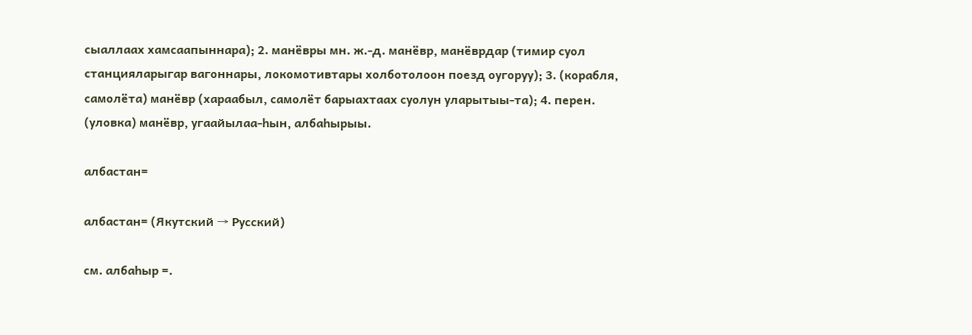сыаллаах хамсаапыннара); 2. манёвры мн. ж.-д. манёвр, манёврдар (тимир суол станцияларыгар вагоннары, локомотивтары холботолоон поезд оугоруу); 3. (корабля, самолёта) манёвр (хараабыл, самолёт барыахтаах суолун уларытыы-та); 4. перен. (уловка) манёвр, угаайылаа-һын, албаһырыы.

албастан=

албастан= (Якутский → Русский)

см. албаһыр =.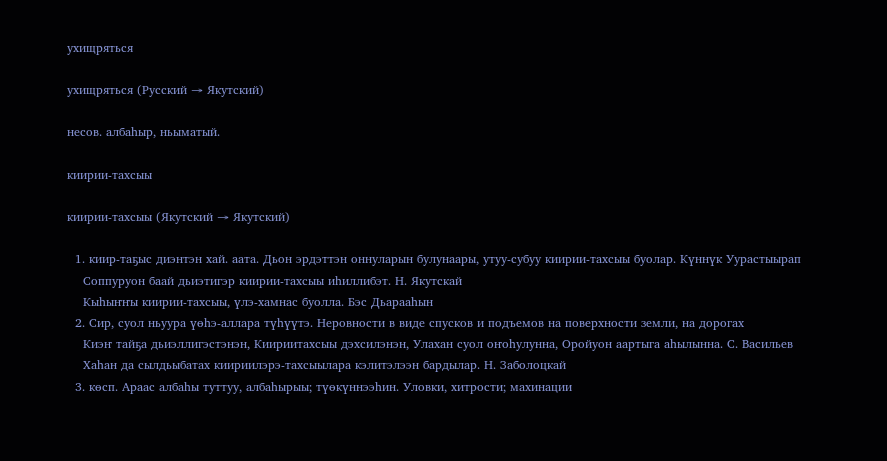ухищряться

ухищряться (Русский → Якутский)

несов. албаһыр, ньыматый.

киирии-тахсыы

киирии-тахсыы (Якутский → Якутский)

  1. киир-таҕыс диэнтэн хай. аата. Дьон эрдэттэн оннуларын булунаары, утуу-субуу киирии-тахсыы буолар. Күннүк Уурастыырап
    Соппуруон баай дьиэтигэр киирии-тахсыы иһиллибэт. Н. Якутскай
    Кыһыҥҥы киирии-тахсыы, үлэ-хамнас буолла. Бэс Дьарааһын
  2. Сир, суол ньуура үөһэ-аллара түһүүтэ. Неровности в виде спусков и подъемов на поверхности земли, на дорогах
    Киэҥ тайҕа дьиэллигэстэнэн, Киириитахсыы дэхсилэнэн, Улахан суол оҥоһулунна, Оройуон аартыга аһылынна. С. Васильев
    Хаһан да сылдьыбатах киириилэрэ-тахсыылара кэлитэлээн бардылар. Н. Заболоцкай
  3. көсп. Араас албаһы туттуу, албаһырыы; түөкүннээһин. Уловки, хитрости; махинации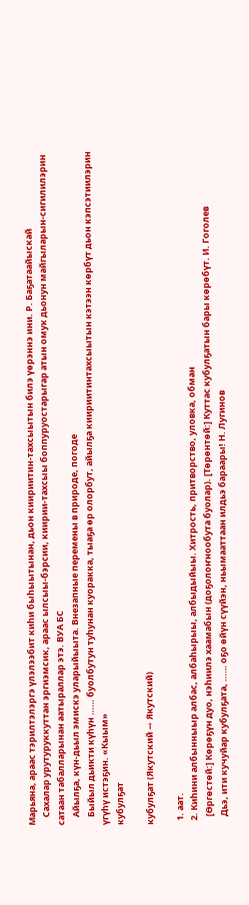Марьяна, араас тэрилтэлэргэ үлэлээбит киһи быһыытынан, дьон киириитин-тахсыытын билэ үөрэннэ ини. Р. Баҕатаайыскай
    Сахалар урутуруккуттан эргиэмсик, араас ылсыы-бэрсии, киирии-тахсыы боппуруостарыгар атын омук дьонун майгыларын-сигилилэрин сатаан табалларынан аатыраллар этэ. ВУА БС
    Айылҕа, күн-дьыл эмискэ уларыйыыта. Внезапные перемены в природе, погоде
    Быйыл дьикти күһүн …… буолбутун туһунан куоракка, тыаҕа өр олорбут, айылҕа киириитинтахсыытын кэтээн көрбүт дьон кэпсэтиилэрин үгүһү истэҕин. «Кыым»
кубулҕат

кубулҕат (Якутский → Якутский)

  1. аат.
  2. Киһини албынныыр албас, албаһырыы, албыдыйыы. Хитрость, притворство, уловка, обман
    [Өргөстөй:] Көрөҕүн дуо, нэһиилэ хаамабын (доҕолоҥнообута буолар). [Төрөнтөй:] Куттас кубулҕатын бары көрөбүт. И. Гоголев
    Дьэ, ити кучуйар кубулҕата, …… оҕо өйүн сүүйэн, ньымааттаан илдьэ бараары! Н. Лугинов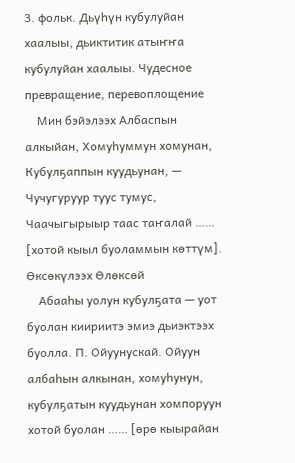3. фольк. Дьүһүн кубулуйан хаалыы, дьиктитик атыҥҥа кубулуйан хаалыы. Чудесное превращение, перевоплощение
    Мин бэйэлээх Албаспын алкыйан, Хомуһуммун хомунан, Кубулҕаппын куудьунан, — Чучугуруур туус тумус, Чаачыгырыыр таас таҥалай …… [хотой кыыл буоламмын көттүм]. Өксөкүлээх Өлөксөй
    Абааһы уолун кубулҕата — уот буолан киириитэ эмиэ дьиэктээх буолла. П. Ойуунускай. Ойуун албаһын алкынан, хомуһунун, кубулҕатын куудьунан хомпоруун хотой буолан …… [өрө кыырайан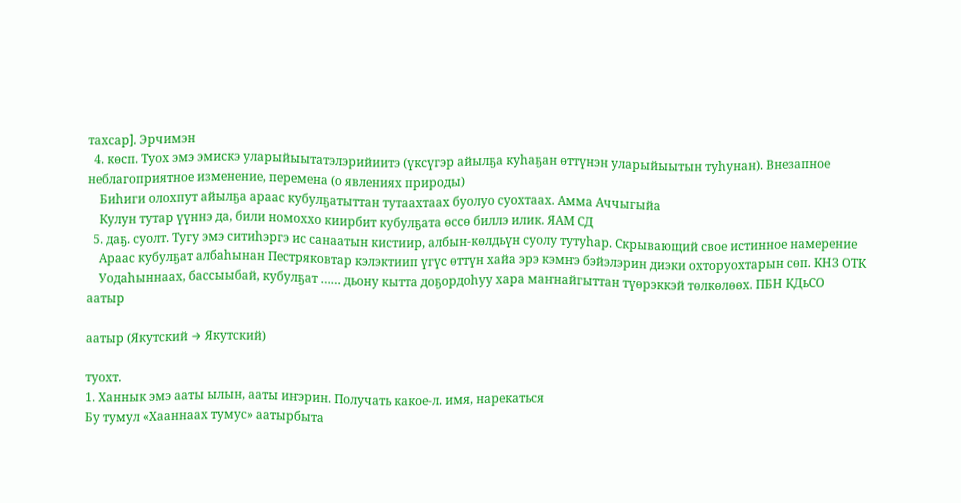тахсар]. Эрчимэн
  4. көсп. Туох эмэ эмискэ уларыйыытатэлэрийиитэ (үксүгэр айылҕа куһаҕан өттүнэн уларыйыытын туһунан). Внезапное неблагоприятное изменение, перемена (о явлениях природы)
    Биһиги олохпут айылҕа араас кубулҕатыттан тутаахтаах буолуо суохтаах. Амма Аччыгыйа
    Кулун тутар үүннэ да, били номоххо киирбит кубулҕата өссө биллэ илик. ЯАМ СД
  5. даҕ. суолт. Тугу эмэ ситиһэргэ ис санаатын кистиир, албын-көлдьүн суолу тутуһар. Скрывающий свое истинное намерение
    Араас кубулҕат албаһынан Пестряковтар кэлэктиип үгүс өттүн хайа эрэ кэмҥэ бэйэлэрин диэки охторуохтарын сөп. КНЗ ОТК
    Уодаһыннаах, бассыыбай, кубулҕат …… дьону кытта доҕордоһуу хара маҥнайгыттан түөрэккэй төлкөлөөх. ПБН КДьСО
аатыр

аатыр (Якутский → Якутский)

туохт.
1. Ханнык эмэ ааты ылын, ааты иҥэрин. Получать какое-л. имя, нарекаться
Бу тумул «Хааннаах тумус» аатырбыта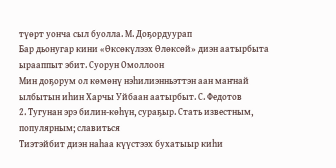түөрт уонча сыл буолла. М. Доҕордуурап
Бар дьонугар кини «Өксөкүлээх Өлөксөй» диэн аатырбыта ырааппыт эбит. Суорун Омоллоон
Мин доҕорум ол көмөнү нэһилиэнньэттэн аан маҥнай ылбытын иһин Харчы Уйбаан аатырбыт. С. Федотов
2. Тугунан эрэ билин-көһүн, сураҕыр. Стать известным, популярным; славиться
Тиэтэйбит диэн наһаа күүстээх бухатыыр киһи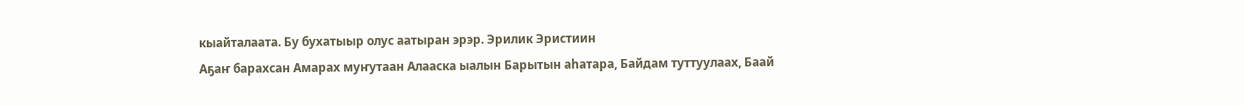кыайталаата. Бу бухатыыр олус аатыран эрэр. Эрилик Эристиин
Аҕаҥ барахсан Амарах муҥутаан Алааска ыалын Барытын аһатара, Байдам туттуулаах, Баай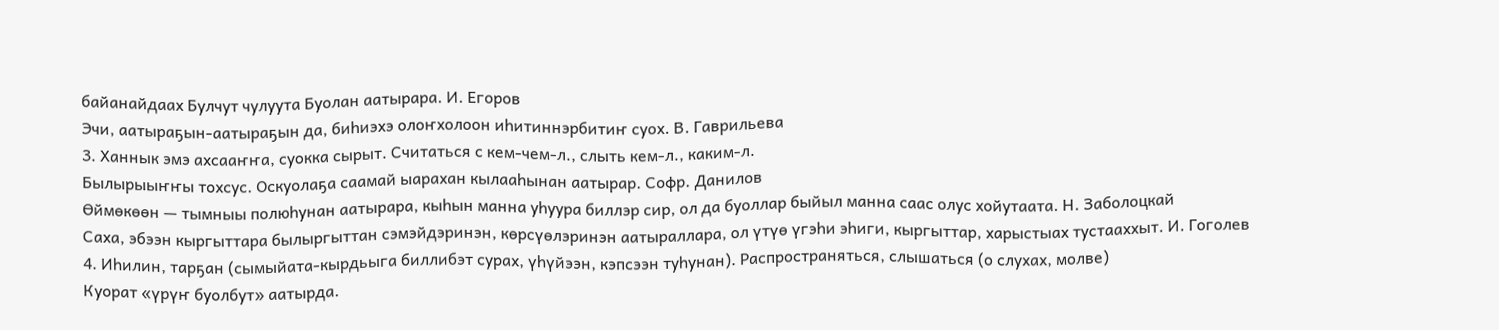байанайдаах Булчут чулуута Буолан аатырара. И. Егоров
Эчи, аатыраҕын-аатыраҕын да, биһиэхэ олоҥхолоон иһитиннэрбитиҥ суох. В. Гаврильева
3. Ханнык эмэ ахсааҥҥа, суокка сырыт. Считаться с кем-чем-л., слыть кем-л., каким-л.
Былырыыҥҥы тохсус. Оскуолаҕа саамай ыарахан кылааһынан аатырар. Софр. Данилов
Өймөкөөн — тымныы полюһунан аатырара, кыһын манна уһуура биллэр сир, ол да буоллар быйыл манна саас олус хойутаата. Н. Заболоцкай
Саха, эбээн кыргыттара былыргыттан сэмэйдэринэн, көрсүөлэринэн аатыраллара, ол үтүө үгэһи эһиги, кыргыттар, харыстыах тустааххыт. И. Гоголев
4. Иһилин, тарҕан (сымыйата-кырдьыга биллибэт сурах, үһүйээн, кэпсээн туһунан). Распространяться, слышаться (о слухах, молве)
Куорат «үрүҥ буолбут» аатырда.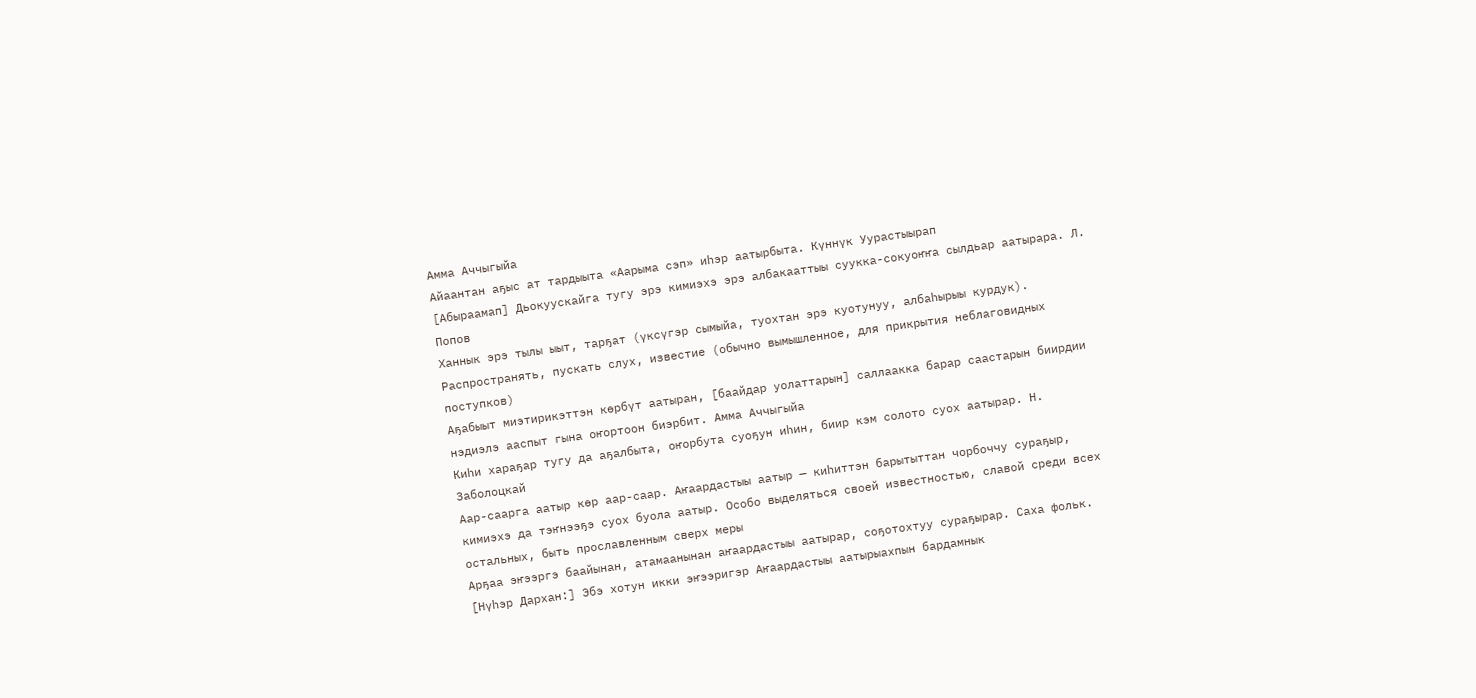Амма Аччыгыйа
Айаантан аҕыс ат тардыыта «Аарыма сэп» иһэр аатырбыта. Күннүк Уурастыырап
[Абыраамап] Дьокуускайга тугу эрэ кимиэхэ эрэ албакааттыы суукка-сокуоҥҥа сылдьар аатырара. Л. Попов
Ханнык эрэ тылы ыыт, тарҕат (үксүгэр сымыйа, туохтан эрэ куотунуу, албаһырыы курдук). Распространять, пускать слух, известие (обычно вымышленное, для прикрытия неблаговидных поступков)
Аҕабыыт миэтирикэттэн көрбүт аатыран, [баайдар уолаттарын] саллаакка барар саастарын биирдии нэдиэлэ ааспыт гына оҥортоон биэрбит. Амма Аччыгыйа
Киһи хараҕар тугу да аҕалбыта, оҥорбута суоҕун иһин, биир кэм солото суох аатырар. Н. Заболоцкай
Аар-саарга аатыр көр аар-саар. Аҥаардастыы аатыр — киһиттэн барытыттан чорбоччу сураҕыр, кимиэхэ да тэҥнээҕэ суох буола аатыр. Особо выделяться своей известностью, славой среди всех остальных, быть прославленным сверх меры
Арҕаа эҥээргэ баайынан, атамаанынан аҥаардастыы аатырар, соҕотохтуу сураҕырар. Саха фольк. [Нүһэр Дархан:] Эбэ хотун икки эҥээригэр Аҥаардастыы аатырыахпын бардамнык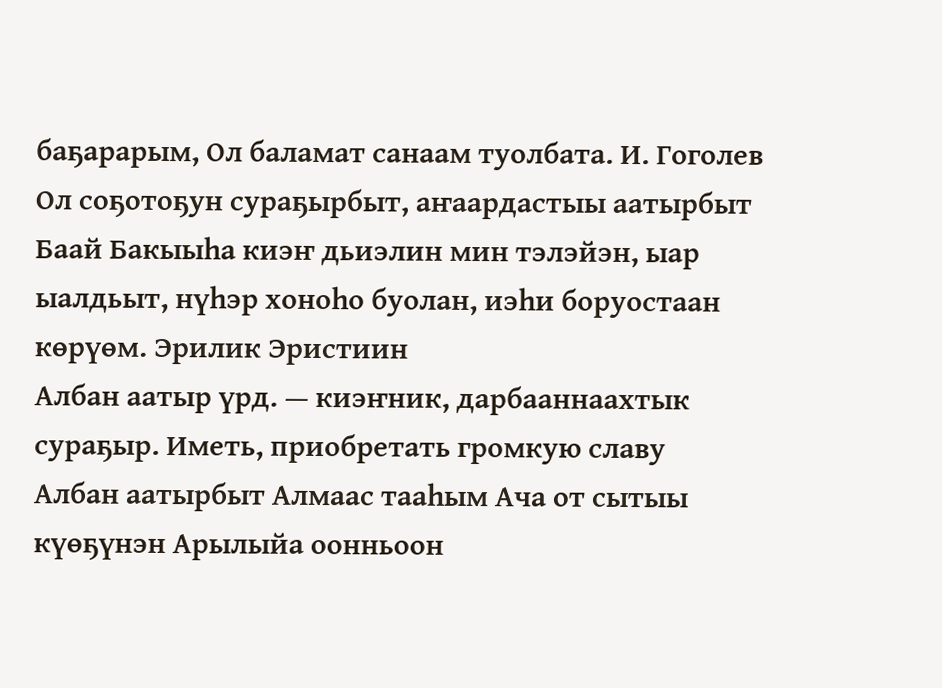баҕарарым, Ол баламат санаам туолбата. И. Гоголев
Ол соҕотоҕун сураҕырбыт, аҥаардастыы аатырбыт Баай Бакыыһа киэҥ дьиэлин мин тэлэйэн, ыар ыалдьыт, нүһэр хоноһо буолан, иэһи боруостаан көрүөм. Эрилик Эристиин
Албан аатыр үрд. — киэҥник, дарбааннаахтык сураҕыр. Иметь, приобретать громкую славу
Албан аатырбыт Алмаас тааһым Ача от сытыы күөҕүнэн Арылыйа оонньоон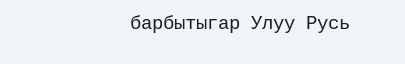барбытыгар Улуу Русь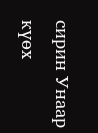сирин Унаар күөх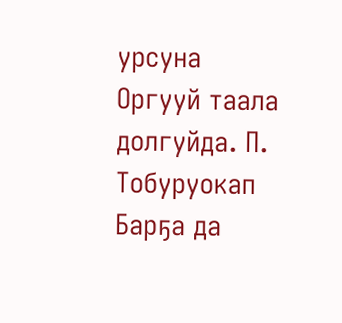урсуна Оргууй таала долгуйда. П. Тобуруокап
Барҕа да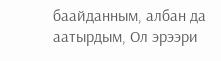баайданным, албан да аатырдым, Ол эрээри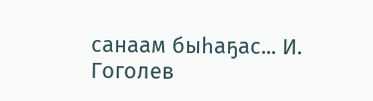санаам быһаҕас... И. Гоголев